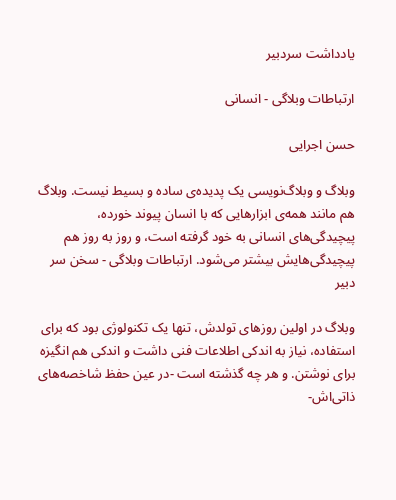یادداشت سردبیر

ارتباطات وبلاگی - انسانی

حسن اجرایی

وبلاگ و وبلاگ‌نویسی یک پدیده‌ی ساده و بسیط نیست. وبلاگ هم مانند همه‌ی ابزارهایی که با انسان پیوند خورده، پیچیدگی‌های انسانی به خود گرفته است، و روز به روز هم پیچیدگی‌هایش بیشتر می‌شود. ارتباطات وبلاگی - سخن سر دبیر

وبلاگ در اولین روزهای تولدش، تنها یک تکنولوژی بود که برای استفاده، نیاز به اندکی اطلاعات فنی داشت و اندکی هم انگیزه برای نوشتن. و هر چه گذشته است -در عین حفظ شاخصه‌های ذاتی‌اش-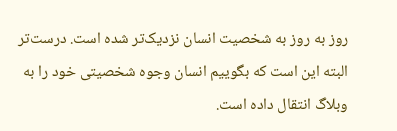روز به روز به شخصیت انسان نزدیک‌تر شده است. درست‌تر البته این است که بگوییم انسان وجوه شخصیتی خود را به وبلاگ انتقال داده است.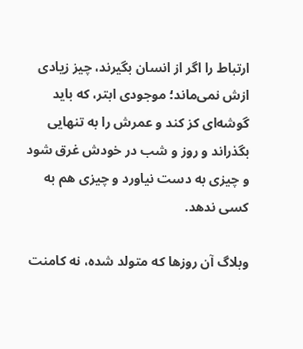ارتباط را اگر از انسان بگیرند، چیز زیادی ازش نمی‌ماند؛ موجودی ابتر، که باید گوشه‌ای کز کند و عمرش را به تنهایی بگذراند و روز و شب در خودش غرق شود و چیزی به دست نیاورد و چیزی هم به کسی ندهد.

وبلاگ آن روزها که متولد شده، نه کامنت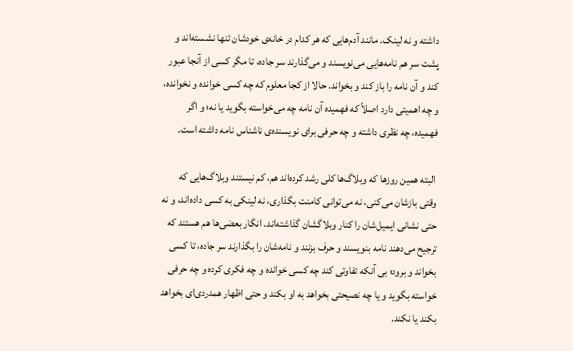داشته و نه لینک. مانند آدم‌هایی که هر کدام در خانه‌ی خودشان تنها نشسته‌اند و پشت سر هم نامه‌هایی می‌نویسند و می‌گذارند سر جاده، تا مگر کسی از آنجا عبور کند و آن نامه را باز کند و بخواند. حالا از کجا معلوم که چه کسی خوانده و نخوانده، و چه اهمیتی دارد اصلاً که فهمیده آن نامه چه می‌خواسته بگوید یا نه؛ و اگر فهمیده، چه نظری داشته و چه حرفی برای نویسنده‌ی ناشناس نامه داشته است.

 البته همین روزها که وبلاگ‌ها کلی رشد کرده‌اند هم، کم نیستند وبلاگ‌هایی که وقتی بازشان می‌کنی، نه می‌توانی کامنت بگذاری، نه لینکی به کسی داده‌اند، و نه حتی نشانی ایمیل‌شان را کنار وبلاگشان گذاشته‌اند. انگار بعضی‌ها هم هستند که ترجیح می‌دهند نامه بنویسند و حرف بزنند و نامه‌شان را بگذارند سر جاده، تا کسی بخواند و برود؛ بی آنکه تفاوتی کند چه کسی خوانده و چه فکری کرده و چه حرفی خواسته بگوید و یا چه نصیحتی بخواهد به او بکند و حتی اظهار همدردی‌ای بخواهد بکند یا نکند.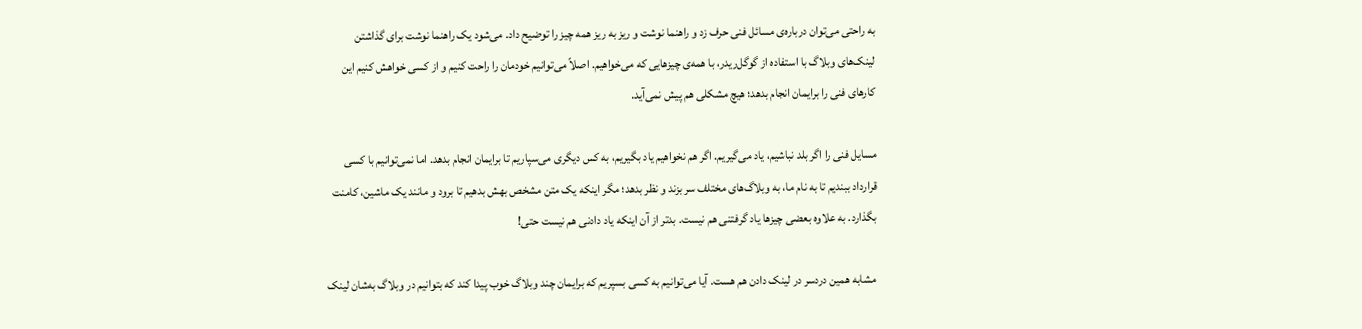به راحتی می‌توان درباره‌ی مسائل فنی حرف زد و راهنما نوشت و ریز به ریز همه چیز را توضیح داد. می‌شود یک راهنما نوشت برای گذاشتن لینک‌های وبلاگ با استفاده از گوگل‌ریدر، با همه‌ی چیزهایی که می‌خواهیم. اصلاً می‌توانیم خودمان را راحت کنیم و از کسی خواهش کنیم این کارهای فنی را برایمان انجام بدهد؛ هیچ مشکلی هم پیش نمی‌آید.

مسایل فنی را اگر بلد نباشیم، یاد می‌گیریم. اگر هم نخواهیم یاد بگیریم، به کس دیگری می‌سپاریم تا برایمان انجام بدهد. اما نمی‌توانیم با کسی قرارداد ببندیم تا به نام ما، به وبلاگ‌های مختلف سر بزند و نظر بدهد؛ مگر اینکه یک متن مشخص بهش بدهیم تا برود و مانند یک ماشین، کامنت بگذارد. به علاوه بعضی چیزها یاد گرفتنی هم نیست. بدتر از آن اینکه یاد دادنی هم نیست حتی!

 مشابه همین دردسر در لینک دادن هم هست. آیا می‌توانیم به کسی بسپریم که برایمان چند وبلاگ خوب پیدا کند که بتوانیم در وبلاگ به‌شان لینک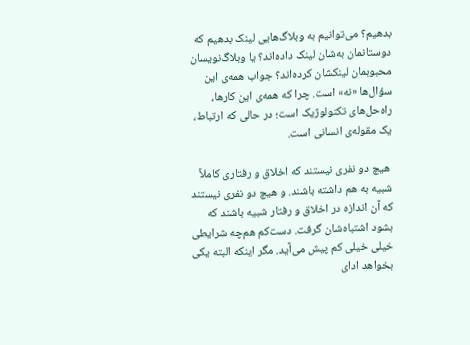بدهیم؟ می‌توانیم به وبلاگ‌هایی لینک بدهیم که دوستانمان به‌شان لینک داده‌اند؟ یا وبلاگ‌نویسان محبوبمان لینکشان کرده‌اند؟ جواب همه‌ی این سؤال‌ها «نه» است. چرا که همه‌ی این کارها، راه‌حل‌های تکنولوژیک است؛ در حالی که ارتباط، یک مقوله‌ی انسانی است.

 هیچ دو نفری نیستند که اخلاق و رفتاری کاملاً شبیه به هم داشته باشند. و هیچ دو نفری نیستند که آن اندازه در اخلاق و رفتار شبیه باشند که بشود اشتباه‌شان گرفت. دست‌کم هم‌چه شرایطی خیلی خیلی کم پیش می‌آید. مگر اینکه البته یکی بخواهد ادای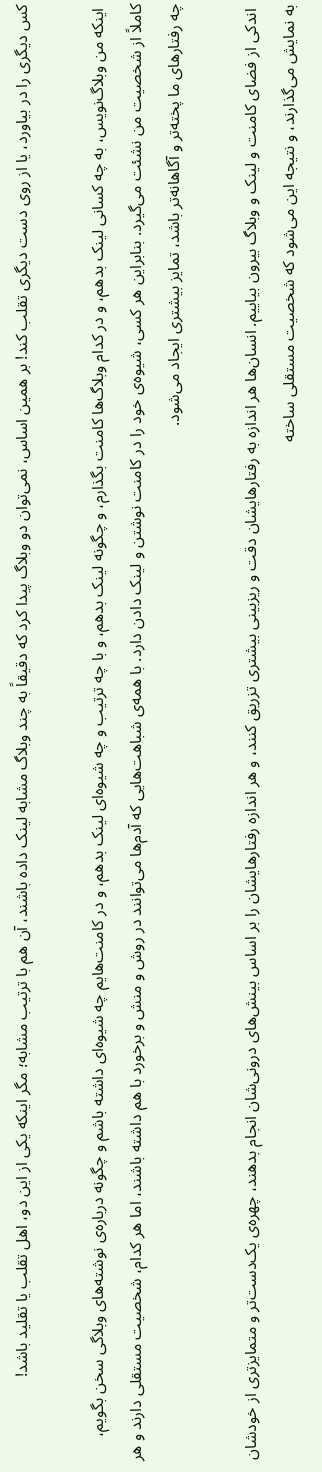کس دیگری را در بیاورد، یا از روی دست دیگری تقلب کند! بر همین اساس، نمی‌توان دو وبلاگ پیدا کرد که دقیقاً به چند وبلاگ مشابه لینک داده باشند، آن هم با ترتیب مشابه؛ مگر اینکه یکی از این دو، اهل تقلب یا تقلید باشد!

 اینکه من وبلاگ‌نویس، به چه کسانی لینک بدهم، و در کدام وبلاگ‌ها کامنت بگذارم، و چگونه لینک بدهم، و با چه ترتیب و چه شیوه‌ای لینک بدهم، و در کامنت‌هایم چه شیوه‌ای داشته باشم و چگونه درباره‌ی نوشته‌های وبلاگی سخن بگویم، کاملاً از شخصیت من نشئت می‌گیرد. بنابراین هر کسی، شیوه‌ی خود را در کامنت نوشتن و لینک دادن دارد. با همه‌ی شباهت‌هایی که آدم‌ها می‌توانند در روش و منش و برخورد با هم داشته باشند، اما هر کدام، شخصیت مستقلی دارند و هر چه رفتارهای ما پخته‌تر و آگاهانه‌تر باشد، تمایز بیشتری ایجاد می‌شود.

 اندکی از فضای کامنت و لینک و وبلاگ بیرون بیاییم. انسان‌ها هر اندازه به رفتارهایشان دقت و ریزبینی بیشتری تزریق کنند، و هر اندازه رفتارهایشان را بر اساس بینش‌های درونی‌شان انجام بدهند، چهره‌ی یک‌دست‌تر و متمایزتری از خودشان به نمایش می‌گذارند، و نتیجه این می‌شود که شخصیت مستقلی ساخته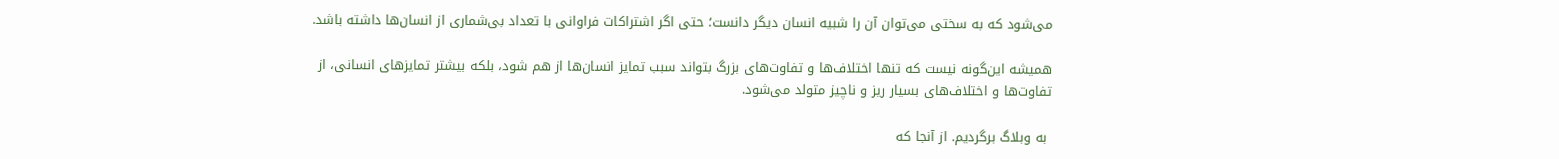می‌شود که به سختی می‌توان آن را شبیه انسان دیگر دانست؛ حتی اگر اشتراکات فراوانی با تعداد بی‌شماری از انسان‌ها داشته باشد.

همیشه این‌گونه نیست که تنها اختلاف‌ها و تفاوت‌های بزرگ بتواند سبب تمایز انسان‌ها از هم شود، بلکه بیشتر تمایزهای انسانی، از تفاوت‌ها و اختلاف‌های بسیار ریز و ناچیز متولد می‌شود.

 به وبلاگ برگردیم. از آنجا که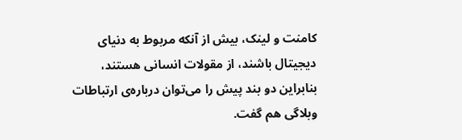کامنت و لینک، بیش از آنکه مربوط به دنیای دیجیتال باشند، از مقولات انسانی هستند، بنابراین دو بند پیش را می‌توان درباره‌ی ارتباطات وبلاگی هم گفت.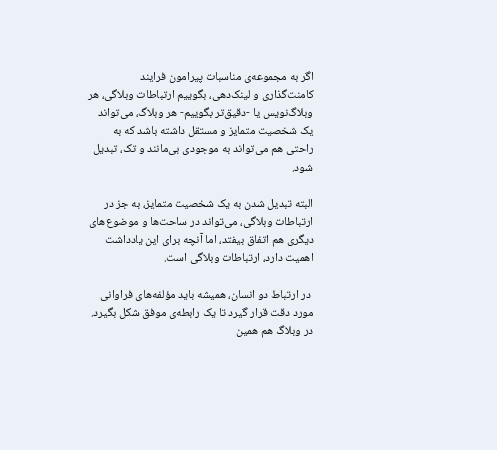اگر به مجموعه‌ی مناسبات پیرامون فرایند کامنت‌گذاری و لینک‌دهی، بگوییم ارتباطات وبلاگی، هر وبلاگ‌نویس یا -دقیق‌تر بگوییم- هر وبلاگ، می‌تواند یک شخصیت متمایز و مستقل داشته باشد که به راحتی هم می‌تواند به موجودی بی‌مانند و تک، تبدیل شود.

البته تبدیل شدن به یک شخصیت متمایز، به جز در ارتباطات وبلاگی، می‌تواند در ساحت‌ها و موضوع‌های دیگری هم اتفاق بیفتد، اما آنچه برای این یادداشت اهمیت دارد، ارتباطات وبلاگی است.

 در ارتباط دو انسان، همیشه باید مؤلفه‌های فراوانی مورد دقت قرار گیرد تا یک رابطه‌ی موفق شکل بگیرد. در وبلاگ هم همین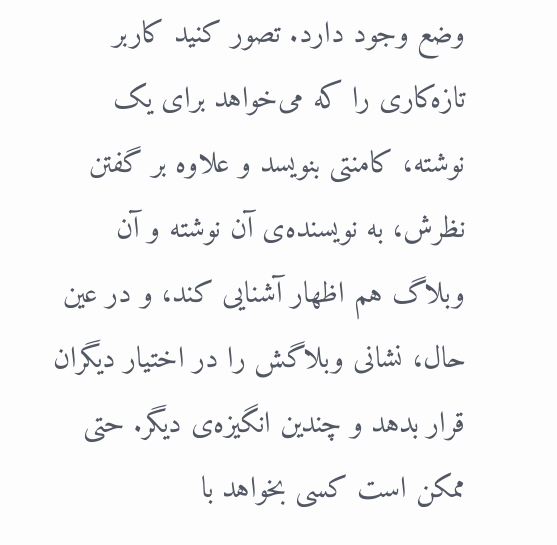وضع وجود دارد. تصور کنید کاربر تازه‌کاری را که می‌خواهد برای یک نوشته، کامنتی بنویسد و علاوه بر گفتن نظرش، به نویسنده‌ی آن نوشته و آن وبلاگ هم اظهار آشنایی کند، و در عین حال، نشانی وبلاگش را در اختیار دیگران قرار بدهد و چندین انگیزه‌ی دیگر. حتی ممکن است کسی بخواهد با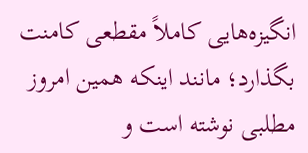انگیزه‌هایی کاملاً مقطعی کامنت بگذارد؛ مانند اینکه همین امروز مطلبی نوشته است و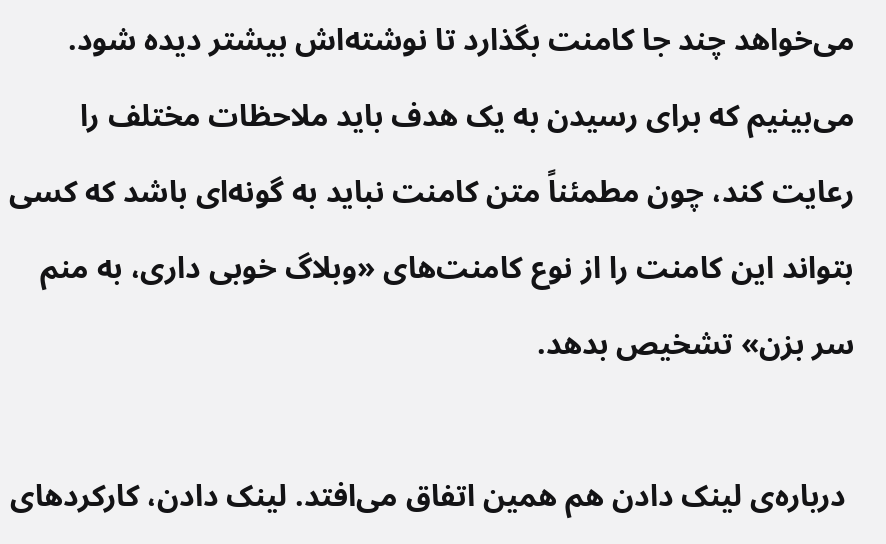می‌خواهد چند جا کامنت بگذارد تا نوشته‌اش بیشتر دیده شود. می‌بینیم که برای رسیدن به یک هدف باید ملاحظات مختلف را رعایت کند، چون مطمئناً متن کامنت نباید به گونه‌ای باشد که کسی بتواند این کامنت را از نوع کامنت‌های «وبلاگ خوبی داری، به منم سر بزن» تشخیص بدهد.

 درباره‌ی لینک دادن هم همین اتفاق می‌افتد. لینک دادن، کارکردهای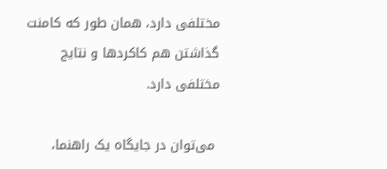مختلفی دارد، همان طور که کامنت گذاشتن هم کاکردها و نتایج مختلفی دارد.

 می‌توان در جایگاه یک راهنما،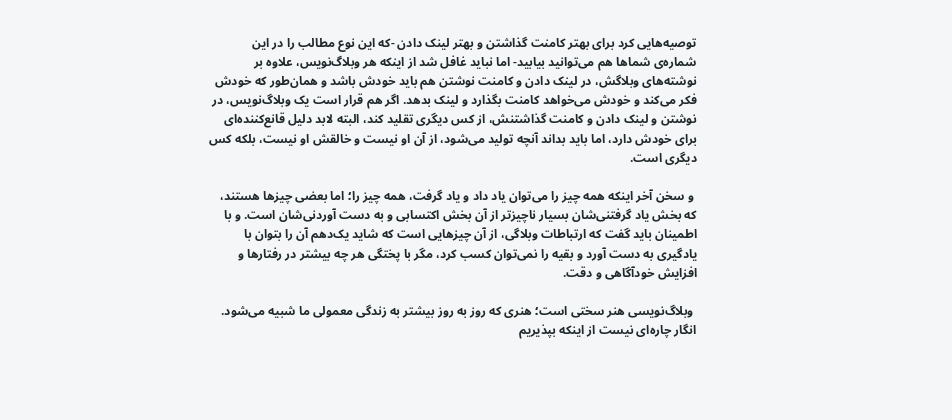توصیه‌هایی کرد برای بهتر کامنت گذاشتن و بهتر لینک دادن -که این نوع مطالب را در این شماره‌ی شماها هم می‌توانید بیابید- اما نباید غافل شد از اینکه هر وبلاگ‌نویس، علاوه بر نوشته‌های وبلاگش، در لینک دادن و کامنت نوشتن هم باید خودش باشد و همان‌طور که خودش فکر می‌کند و خودش می‌خواهد کامنت بگذارد و لینک بدهد. اگر هم قرار است یک وبلاگ‌نویس، در نوشتن و لینک دادن و کامنت گذاشتنش، از کس دیگری تقلید کند، البته لابد دلیل قانع‌کننده‌ای برای خودش دارد، اما باید بداند آنچه تولید می‌شود،‌ از آن او نیست و خالقش او نیست، بلکه کس دیگری است.

 و سخن آخر اینکه همه چیز را می‌توان یاد داد و یاد گرفت، همه چیز را؛ اما بعضی چیزها هستند، که بخش یاد گرفتنی‌شان بسیار ناچیزتر از آن بخش اکتسابی و به دست آوردنی‌شان است. و با اطمینان باید گفت که ارتباطات وبلاگی، از آن چیزهایی است که شاید یک‌دهم آن را بتوان با یادگیری به دست آورد و بقیه را نمی‌توان کسب کرد، مگر با پختگی هر چه بیشتر در رفتارها و افزایش خودآگاهی و دقت.

 وبلاگ‌نویسی هنر سختی است؛ هنری که روز به روز بیشتر به زندگی معمولی ما شبیه می‌شود. انگار چاره‌ای نیست از اینکه بپذیریم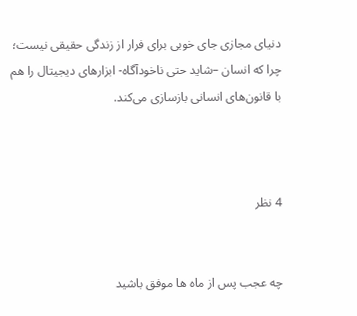دنیای مجازی جای خوبی برای فرار از زندگی حقیقی نیست؛ چرا که انسان –شاید حتی ناخودآگاه- ابزارهای دیجیتال را هم با قانون‌های انسانی بازسازی می‌کند.



4 نظر


چه عجب پس از ماه ها موفق باشید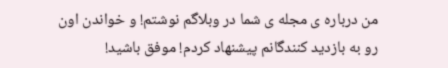من درباره ی مجله ی شما در وبلاگم نوشتم! و خواندن اون رو به بازدید کنندگانم پیشنهاد کردم! موفق باشید!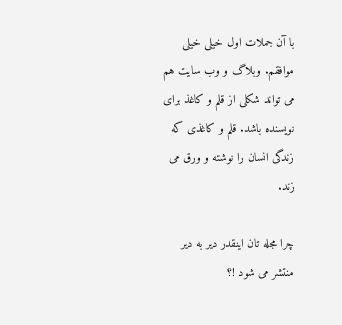با آن جملات اول خیلی خیلی موافقم. وبلاگ و وب سایت هم می تواند شکلی از قلم و کاغذ برای نویسنده باشد. قلم و کاغذی که زندگی انسان را نوشته و ورق می زند.

چرا مجله تان اینقدر دیر به دیر منتشر می شود !؟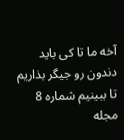آخه ما تا کی باید دندون رو جیگر بذاریم تا ببینیم شماره 8 مجله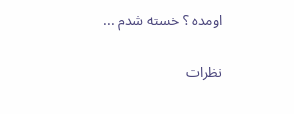اومده ؟ خسته شدم ...

نظرات